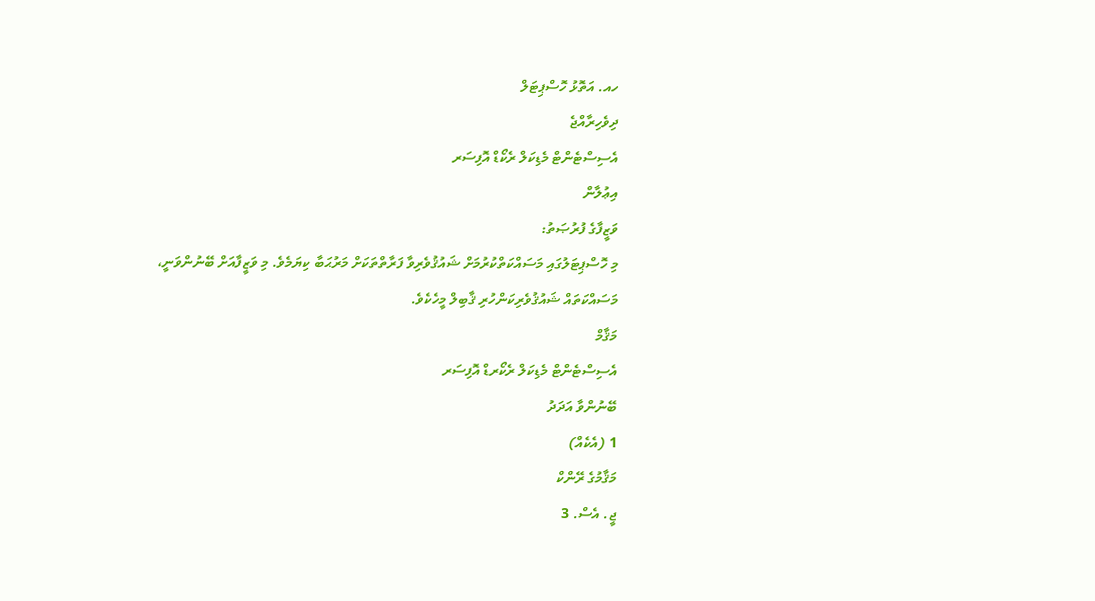ހއ. އަތޮޅު ހޮސްޕިޓަލް
ދިވެހިރާއްޖެ
އެސިސްޓެންޓް މެޑިކަލް ރެކޯޑް އޮފިސަރ
އިޢުލާން
ވަޒީފާގެ ފުރުޞަތު:
މި ހޮސްޕިޓަލުގައި މަސައްކަތްކުރުމަށް ޝައުޤުވެރިވާ ފަރާތްތަކަށް މަރުޙަބާ ކިޔަމެވެ. މި ވަޒީފާއަށް ބޭނުންވަނީ، މަސައްކަތައް ޝައުޤުވެރިކަންހުރި ޤާބިލް މީހެކެވެ.
މަޤާމް
އެސިސްޓެންޓް މެޑިކަލް ރެކޯރޑް އޮފިސަރ
ބޭނުންވާ އަދަދު
1 (އެކެއް)
މަޤާމުގެ ރޭންކް
ޖީ. އެސް. 3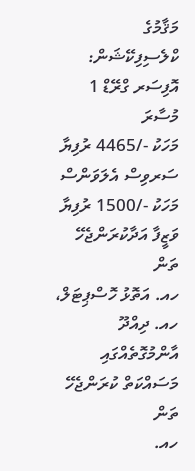މަޤާމުގެ ކްލެސިފިކޭޝަން:
އޮފިސަރ ގްރޭޑް 1
މުސާރަ
މަހަކު -/4465 ރުފިޔާ
ސަރވިސް އެލަވަންސް
މަހަކު -/1500 ރުފިޔާ
ވަޒީފާ އަދާކުރަންޖެހޭ ތަން
ހއ. އަތޮޅު ހޮސްޕިޓަލް، ހއ. ދިއްދޫ
އާންމުގޮތެއްގައި މަސައްކަތް ކުރަންޖެހޭ ތަން
ހއ.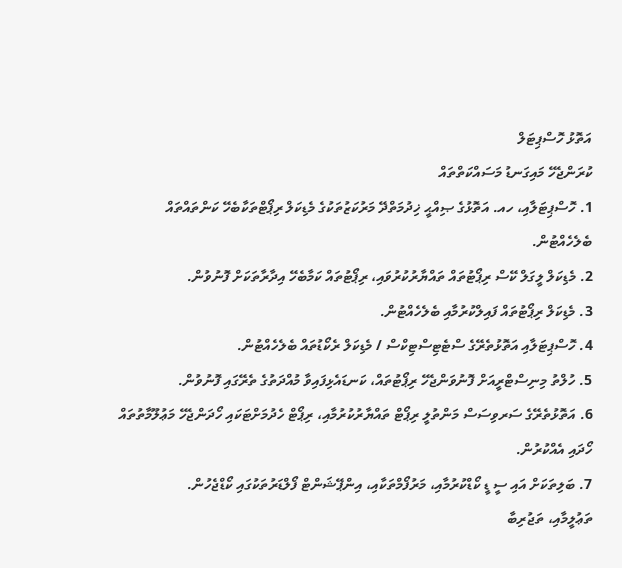އަތޮޅު ހޮސްޕިޓަލް
ކުރަންޖެހޭ މައިގަނޑު މަސައްކަތްތައް
1. ހޮސްޕިޓަލާއި، ހއ. އަތޮޅުގެ ޞިއްޙީ ޚިދުމަތްދޭ މަރުކަޒުތަކުގެ މެޑިކަލް ރިޕޯޓްތަކާބެހޭ ކަންތައްތައް ބެލެހެއްޓުން.
2. މެޑިކަލް ލީގަލް ކޭސް ރިޕޯޓުތައް ތައްޔާރުކުރުވައި، ރިޕޯޓުތައް ކަމާބެހޭ އިދާރާތަކަށް ފޮނުވުން.
3. މެޑިކަލް ރިޕޯޓުތައް ފައިލްކުރުމާއި ބެލެހެއްޓުން.
4. ހޮސްޕިޓަލާއި އަތޮޅުތެރޭގެ ސްޓެޓިސްޓިކްސް / މެޑިކަލް ރެކޯޑުތައް ބެލެހެއްޓުން.
5. ހުލްތު މިނިސްޓްރީއަށް ފޮނުވަންޖެހޭ ރިޕޯޓުތައް، ކަނޑައެޅިފައިވާ މުއްދަތުގެ ތެރޭގައި ފޮނުވުން.
6. އަތޮޅުތެރޭގެ ސަރވިސަސް މަންތުލީ ރިޕޯޓް ތައްޔާރުކުރުމާއި، ރިޕޯޓް ހެދުމަށްޓަކައި ހޯދަންޖެހޭ މަޢުލޫމާތުތައް ހޯދައި އެއްކުރުން.
7. ބަލިތަކަށް އައި ސީ ޑީ ކޯޑްކުރުމާއި، މަރުފޯމްތަކާއި، އިންޕޭޝަންޓް ފޯލްޑަރުތަކުގައި ކޯޑްޖެހުން.
ތަޢުލީމާއި، ތަޖުރިބާ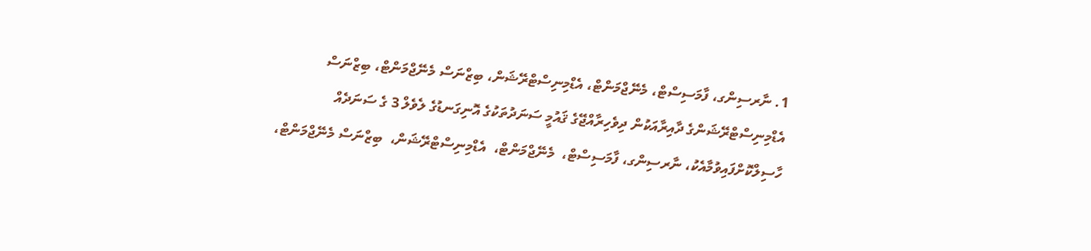1. ނާރސިންގ، ފާމަސިސްޓް، މެނޭޖްމަންޓް، އެޑްމިނިސްޓްރޭޝަން، ބިޒްނަސް މެނޭޖްމަންޓް، ބިޒްނަސް އެޑްމިނިސްޓްރޭޝަންގެ ދާއިރާއަކުން ދިވެހިރާއްޖޭގެ ޤައުމީ ސަނަދުތަކުގެ އޮނިގަނޑުގެ ލެވެލް 3 ގެ ސަނަދެއް ހާސިލްކޮށްފައިވުމާއެކު، ނާރސިންގ، ފާމަސިސްޓް،  މެނޭޖްމަންޓް،  އެޑްމިނިސްޓްރޭޝަން،  ބިޒްނަސް މެނޭޖްމަންޓް،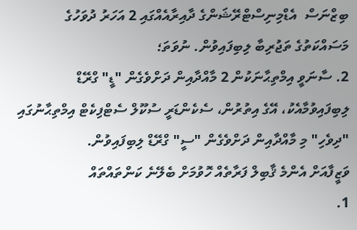ބިޒްނަސް  އެޑްމިނިސްޓްރޭޝަންގެ ދާއިރާއެއްގައި 2 އަހަރު ދުވަހުގެ މަސައްކަތުގެ ތަޖުރިބާ ލިބިފައިވުން. ނުވަތަ؛
2. ސާނަވީ އިމްތިޙާނަކުން 2 މާއްދާއިން ދަށްވެގެން "ޑީ" ގްރޭޑް ލިބިފައިވުމާއެކު، އޭގެ އިތުރުން، ސެކެންޑަރީ ސުކޫލް ސެޓްފިކެޓް އިމްތިޙާނުގައި "ދިވެހި" މި މާއްދާއިން ދަށްވެގެން "ސީ" ގްރޭޑް ލިބިފައިވުން.
ވަޒީފާއަށް އެންމެ ޤާބިލް ފަރާތެއް ހޮވުމަށް ބެލޭނެ ކަންތައްތައް
1.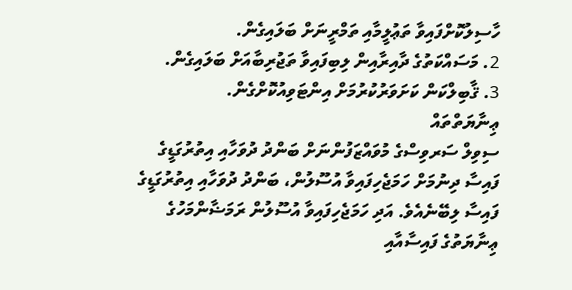ހާސިލުކޮށްފައިވާ ތަޢުލީމާއި ތަމްރީނަށް ބަލައިގެން.
2. މަސައްކަތުގެ ދާއިރާއިން ލިބިފައިވާ ތަޖުރިބާއަށް ބަލައިގެން.
3. ޤާބިލްކަން ކަށަވަރުކުރުމަށް އިންޓަވިއުކޮށްގެން.
ޢިނާޔަތްތައް
ސިވިލް ސަރވިސްގެ މުވައްޒަފުންނަށް ބަންދު ދުވަހާއި އިތުރުގަޑީގެ ފައިސާ ދިނުމަށް ހަމަޖެހިފައިވާ އުސޫލުން، ބަންދު ދުވަހާއި އިތުރުގަޑީގެ ފައިސާ ލިބޭނެއެވެ. އަދި ހަމަޖެހިފައިވާ އުސޫލުން ރަމަޟާންމަހުގެ ޢިނާޔަތުގެ ފައިސާއާއި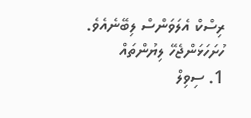ރިސްކް އެލަވަންސް ލިބޭނެއެވެ.
ހުށަހަޅަންޖެހޭ ލިޔުންތައް
1. ސިވިލް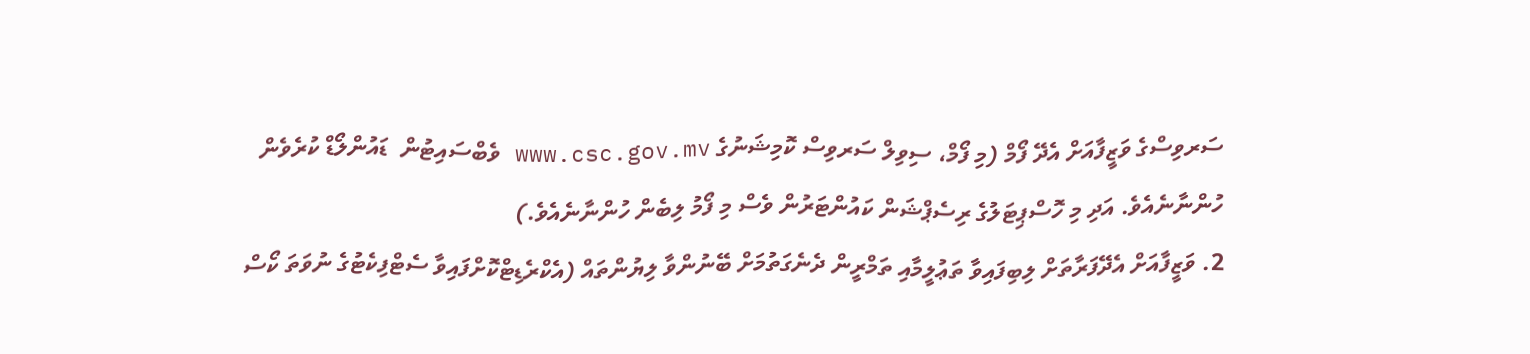ސަރވިސްގެ ވަޒީފާއަށް އެދޭ ފޯމް (މި ފޯމް، ސިވިލް ސަރވިސް ކޮމިޝަނުގެ www.csc.gov.mv ވެބްސައިޓުން  ޑައުންލޯޑް ކުރެވެން ހުންނާނެއެވެ. އަދި މި ހޮސްޕިޓަލުގެ ރިސެޕްޝަން ކައުންޓަރުން ވެސް މި ފޯމު ލިބެން ހުންނާނެއެވެ.)
2. ވަޒީފާއަށް އެދޭފަރާތަށް ލިބިފައިވާ ތަޢުލީމާއި ތަމްރީން ދެނެގަތުމަށް ބޭނުންވާ ލިޔުންތައް (އެކްރެޑިޓްކޮށްފައިވާ ސެޓްފިކެޓުގެ ނުވަތަ ކޯސް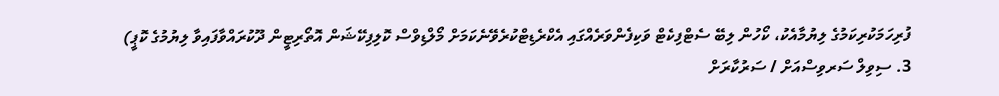ފުރިހަމަކުރިކަމުގެ ލިޔުމާއެކު، ކޯހުން ލިބޭ ސެޓްފިކެޓް ވަކިފެންވަރެއްގައި އެކްރެޑިޓްކުރެވޭނެކަމަށް މޯލްޑިވްސް ކޮލިފިކޭޝަން އޮތޯރިޓީން ދޫކުރައްވާފައިވާ ލިޔުމުގެ ކޮޕީ)
3. ސިވިލް ސަރވިސްއަށް / ސަރުކާރަށް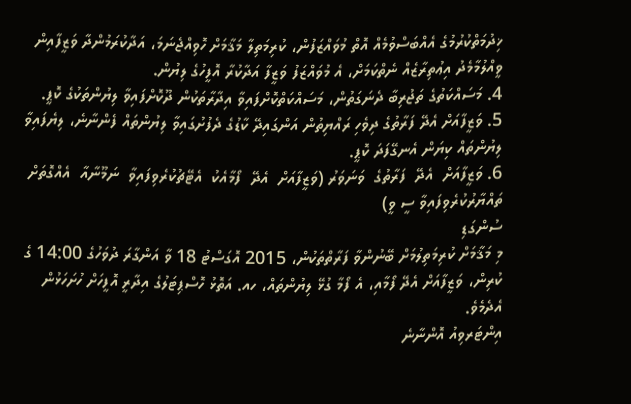ޚިދުމަތްކުރުމުގެ އެއްބަސްވުމެއް އޮތް މުވައްޒަފުން، ކުރިމަތިލާ މަޤާމަށް ހޮވިއްޖެނަމަ، އަދާކުރަމުންދާ ވަޒީފާއިން ވީއްލުމާމެދު އިޢުތިރާޒެއް ނެތްކަމަށް، އެ މުވައްޒަފު ވަޒީފާ އަދާކުރާ އޮފީހުގެ ލިޔުން.
4. މަސައްކަތުގެ ތަޖުރިބާ ދެނަގަތުން، މަސައްކަތްކޮށްފައިވާ އިދާރާތަކުން ދޫކޮށްފައިވާ ލިޔުންތަކުގެ ކޮޕީ.
5. ވަޒީފާއަށް އެދޭ ފަރާތުގެ ދިވެހި ރައްޔިތުން އަންގައިދޭ ކާޑުގެ ދެފުށުގައިވާ ލިޔުންތައް ފެންނާނެ، ލިޔެފައިވާ ލިޔުންތައް ކިޔަން އެނގޭފަދަ ކޮޕީ.
6. ވަޒީފާއަށް  އެދޭ  ފަރާތުގެ  ވަނަވަރު (ވަޒީފާއަށް  އެދޭ  ފޯމާއެކު  އެޓޭޗުކުރެވިފައިވާ  ނަމޫނާއާ  އެއްގޮތަށް ތައްޔާރުކުރެވިފައިވާ ސީ ވީ)
ސުންގަޑި
މި މަޤާމަށް ކުރިމަތިލުމަށް ބޭނުންވާ ފަރާތްތަކުން، 2015 އޮގަސްޓު 18 ވާ އަންގާރަ ދުވަހުގެ 14:00 ގެ ކުރިން، ވަޒީފާއަށް އެދޭ ފޯމާއި، އެ ފޯމާ ގުޅޭ ލިޔުންތައް، ހއ. އަތޮޅު ހޮސްޕިޓަލުގެ އިދާރީ އޮފީހަށް ހުށަހަޅުން އެދެމެވެ.
އިންޓަރވިއު އޮންނާނެ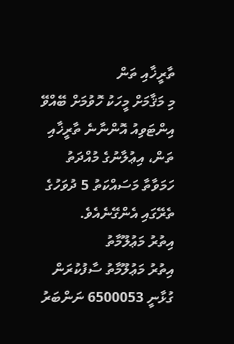ތާރީޚާއި ތަން
މި މަޤާމަށް މީހަކު ހޮވުމަށް ބޭއްވޭ އިންޓަވިއު އޮންނާނެ ތާރީޚާއި ތަން، އިޢުލާނުގެ މުއްދަތު ހަމަވާތާ މަސައްކަތު 5 ދުވަހުގެ ތެރޭގައި އެންގޭނެއެވެ.
އިތުރު މަޢުލޫމާތު
އިތުރު މަޢުލޫމާތު ސާފުކުރަން ގުޅާނީ 6500053 ނަންބަރު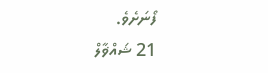ފޯނަށެވެ.
21 ޝައްޥާލް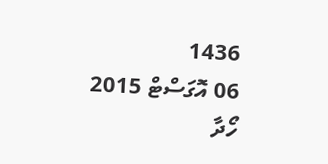1436
06 އޮގަސްޓް 2015
ހޯދާ